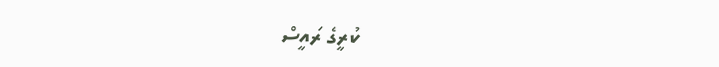ކުރީގެ ރައީސް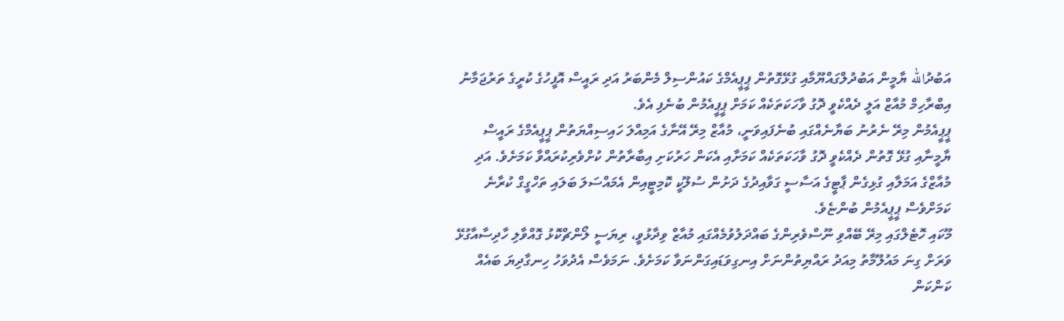އަބުދުالله ޔާމީން އަބުދުލްގައްޔޫމާއި ގުޅޭގޮތުން ޕީޕީއެމްގެ ކައުންސިލް މެންބަރު އަދި ރައީސް އޮފީހުގެ ކުރީގެ ތަރުޖަމާނު އިބްރާހިމް މުއާޒް އަލީ ދެއްކެވީ ދޮގު ވާހަކަތަކެއް ކަމަށް ޕީޕީއެމުން ބުނެފި އެވެ.
ޕީޕީއެމުން މިރޭ ނެރުނު ބަޔާނެއްގައި ބުނެފައިވަނީ، މުއާޒް މިރޭ އޭނާގެ އަމިއްލަ ހައިސިއްޔަތުން ޕީޕީއެމްގެ ރައީސް ޔާމީނާއި ގުޅޭ ގޮތުން ދެއްކެވީ ދޮގު ވާހަކަތަކެއް ކަމަށާއި އެކަން ހަރުކަށި އިބާރާތުން ކުށްވެރިކުރައްވާ ކަމަށެވެ. އަދި މުއާޒްގެ އަމަލާއި ގުޅިގެން ޕާޓީގެ އަސާސީ ގަވާއިދުގެ ދަށުން ސުލޫކީ ކޮމިޓީއިން އެމައްސަލަ ބަލައި ތަހްގީގް ކުރާނެ ކަމަށްވެސް ޕީޕީއެމުން ބުންޏެވެ.
މޫކައި ހޮޓެލްގައި މިރޭ ބޭއްވި ނޫސްވެރިންގެ ބައްދަލުވުމެއްގައި މުއާޒް ވިދާޅުވީ، ރިޔަސީ ލޯންޗްކޮޅު ގޮއްވާލި ހާދިސާއާގުޅޭ ވަރަށް ގިނަ މައުލޫމާތު މިއަދު ރައްޔިތުންނަށް އިނގިވަޑައިގަންނަވާ ކަމަށެވެ. ނަމަވެސް އެދުވަހު ހިނގާދިޔަ ބައެއް ކަންކަން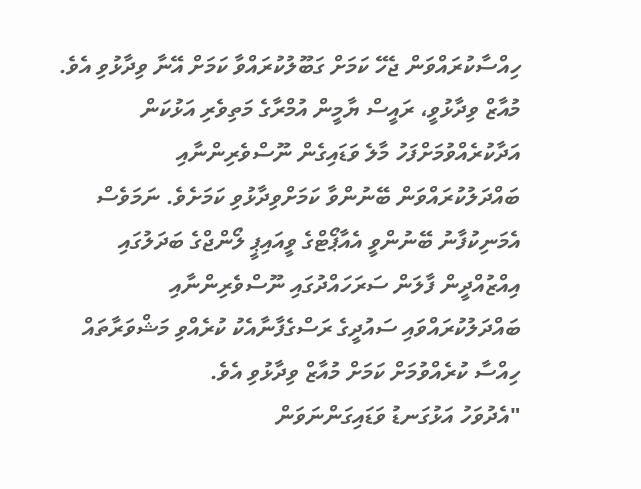ހިއްސާކުރައްވަން ޖެހޭ ކަމަށް ގަބޫލުކުރައްވާ ކަމަށް އޭނާ ވިދާޅުވި އެވެ.
މުއާޒް ވިދާޅުވީ، ރައީސް ޔާމީން އުމްރާގެ މަތިވެރި އަޅުކަން އަދާކުރެއްވުމަށްފަހު މާލެ ވަޑައިގެން ނޫސްވެރިންނާއި ބައްދަލުކުރައްވަން ބޭނުންވާ ކަމަށްވިދާޅުވި ކަމަށެވެ. ނަމަވެސް އެމަނިކުފާނު ބޭނުންވީ އެއާޕޯޓްގެ ވީއައިޕީ ލޯންޖްގެ ބަދަލުގައި އިއްޒުއްދީން ފާލަން ސަރަހައްދުގައި ނޫސްވެރިންނާއި ބައްދަލުކުރައްވައި ސައުދީގެ ރަސްގެފާނާއެކު ކުރެއްވި މަޝްވަރާތައް ހިއްސާ ކުރެއްވުމަށް ކަމަށް މުއާޒް ވިދާޅުވި އެވެ.
"އެދުވަހު އަޅުގަނޑު ވަޑައިގަންނަވަން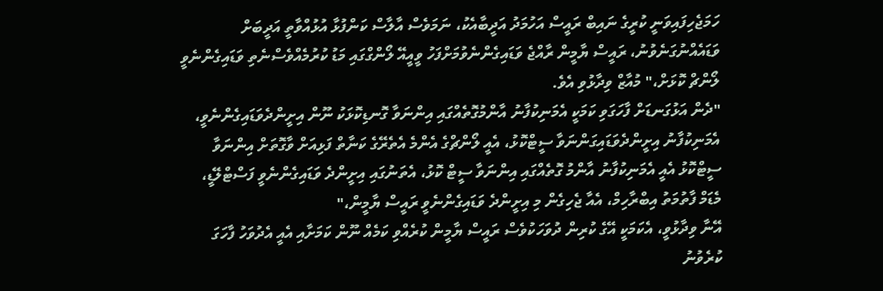ހަމަޖެހިފައިވަނީ ކުރީގެ ނައިބް ރައީސް އަހުމަދު އަދީބާއެކު، ނަމަވެސް އާލާސް ކަންފުޅާ އުޅުއްވާތީ އަދީބަށް ވަޑައެއްނުގަނެވުނު، ރައީސް ޔާމީން ރާއްޖެ ވަޑައިގެންނެވުމަށްފަހު ވީއީއޭ ލޯންގްގައި މަޑު ކުރުމެއްވެސްނެތި ވަޑައިގެންނެވީ ލޯންޗް ކޮޅަށް،" މުއާޒް ވިދާޅުވި އެވެ.
"ދެން އަޅުގަނޑަށް ފާހަގަވި ކަމަކީ އެމަނިކުފާނު އާންމުގޮތެއްގައި އިންނަވާ ގޮނޑިކޮޅަކު ނޫން އިށީންދެވަޑައިގެންނެވީ، އެމަނިކުފާނު އިށީންދެވަޑައިގަންނަވާ ސީޓްކޮޅު، އެއީ ލޯންޗްގެ އެންމެ އެތެރޭގެ ކަނާތް ފަޅިއަށް ވާގޮތަށް އިންނަވާ ސީޓްކޮޅު އެއީ އެމަނިކުފާނު އާންމު ގޮތެއްގައި އިންނަވާ ސީޓް ކޮޅު، އެތަނުގައި އިށީންދެ ވަޑައިގެންނެވީ ފަސްޓްލޭޑީ، މެޑަމް ފާތުމަތު އިބްރާހިމް، އެއާ ޖެހިގެން މި އިށީންދެ ވަޑައިގެންނެވީ ރައީސް ޔާމީން،"
އޭނާ ވިދާޅުވީ، އެކަމަކީ އޭގެ ކުރިން ދުވަހަކުވެސް ރައީސް ޔާމީން ކުރެއްވި ކަމެއް ނޫން ކަމަށާއި އެއީ އެދުވަހު ފާހަގަ ކުރެވުނު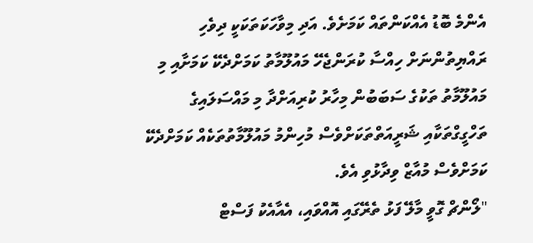އެންމެ ބޮޑު އެއްކަންތައް ކަމަށެވެ. އަދި މިވާހަކަތަކަކީ ދިވެހި ރައްޔިތުންނަށް ހިއްސާ ކުރަންޖެހޭ މައުލޫމާތު ކަމަށްދެކޭ ކަމަށާއި މި މައުލޫމާތު ތަކުގެ ސަބަބުން މިހާރު ކުރިއަށްދާ މި މައްސަލައިގެ ތަހްގީގްތަކާއި ޝަރީއަތްތަކަށްވެސް މުހިންމު މައުލޫމާތުތަކެއް ކަމަށްދެކޭ ކަމަށްވެސް މުއާޒް ވިދާޅުވި އެވެ.
"ލޯންޗް ގޮވީ މާލޭ ފަޅު ތެރޭގައި އޮއްވައި، އެއާއެކު ފަސްޓް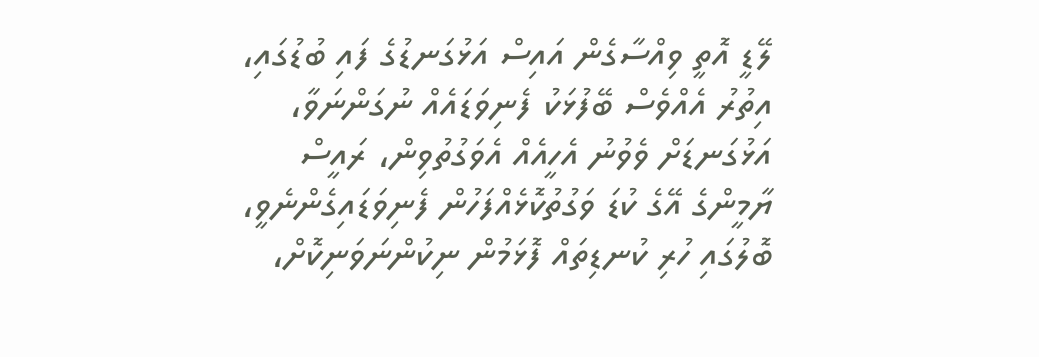ލޭޑީ އޮތީ ވިއްސާގެން އައިސް އަޅުގަނޑުގެ ފައި ބުޑުގައި، އިތުރު އެއްވެސް ބޭފުޅަކު ފެނިވަޑައެއް ނުގަންނަވާ، އަޅުގަނޑަށް ވެވުނު އެހީއެއް އެވަގުތުވިން، ރައީސް ޔާމީންގެ އޭގެ ކުޑަ ވަގުތުކޮޅެއްފަހުން ފެނިވަޑައިގެންނެވީ، ބޮލުގައި ހުރި ކުނޑިތައް ފޮޅަމުން ނިކުންނަވަނިކޮށް،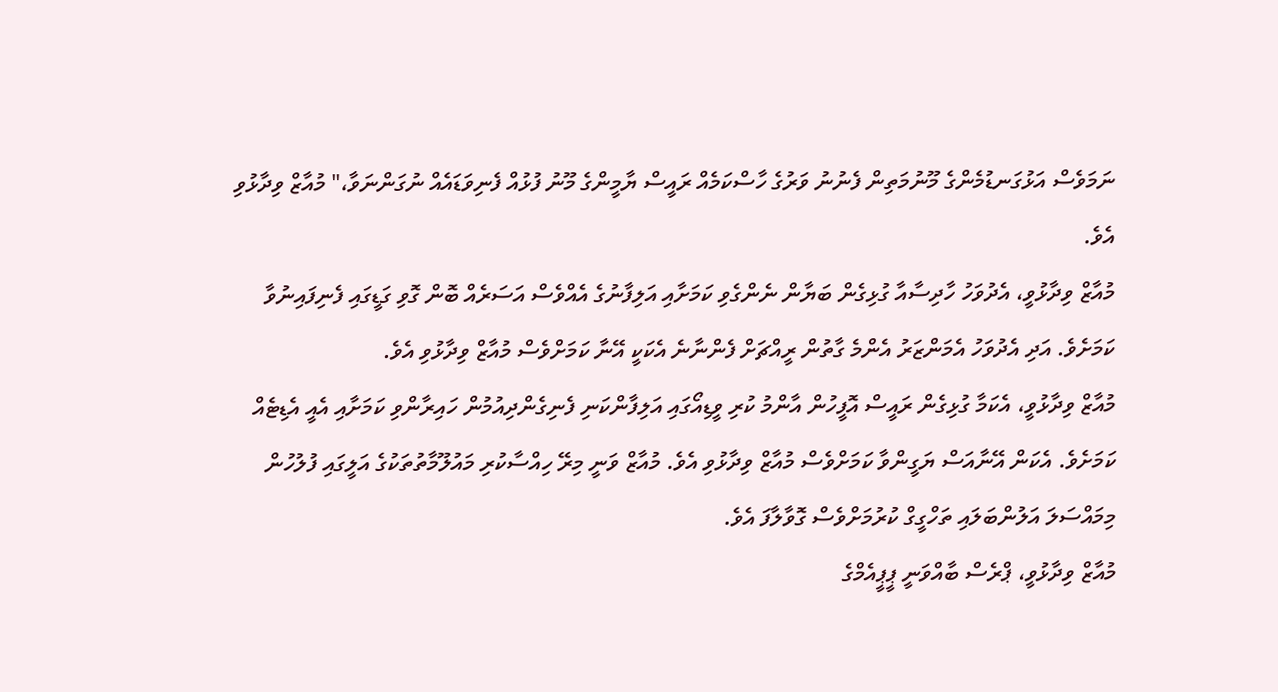ނަމަވެސް އަޅުގަނޑުމެންގެ މޫނުމަތިން ފެނުނު ވަރުގެ ހާސްކަމެއް ރައީސް ޔާމީންގެ މޫނު ފުޅުއް ފެނިވަޑައެއް ނުގަންނަވާ،" މުއާޒް ވިދާޅުވި އެވެ.
މުއާޒް ވިދާޅުވީ، އެދުވަހު ހާދިސާއާ ގުޅިގެން ބަޔާން ނެންގެވި ކަމަށާއި އަލިފާނުގެ އެއްވެސް އަސަރެއް ބޮން ގޮވި ގަޑީގައި ފެނިފައިނުވާ ކަމަށެވެ. އަދި އެދުވަހު އެމަންޒަރު އެންމެ ގާތުން ރީއްޗަށް ފެންނާނެ އެކަކީ އޭނާ ކަމަށްވެސް މުއާޒް ވިދާޅުވި އެވެ.
މުއާޒް ވިދާޅުވީ، އެކަމާ ގުޅިގެން ރައީސް އޮފީހުން އާންމު ކުރި ވީޑިއޯގައި އަލިފާންކަނި ފެނިގެންދިއުމުން ހައިރާންވި ކަމަށާއި އެއީ އެޑިޓެއް ކަމަށެވެ. އެކަން އޭނާއަސް ޔަގީންވާ ކަމަށްވެސް މުއާޒް ވިދާޅުވި އެވެ. މުއާޒް ވަނީ މިރޭ ހިއްސާކުރި މައުލޫމާތުތަކުގެ އަލީގައި ފުލުހުން މިމައްސަލަ އަލުންބަލައި ތަހްގީގް ކުރުމަށްވެސް ގޮވާލާފަ އެވެ.
މުއާޒް ވިދާޅުވީ، ޕްރެސް ބާއްވަނީ ޕީޕީއެމްގެ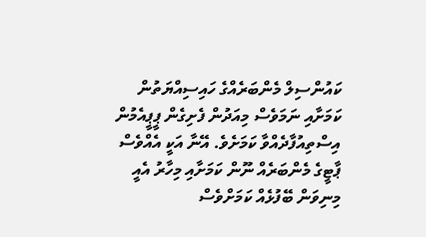ކައުންސިލް މެންބަރެއްގެ ހައިސިއްޔަތުން ކަމަށާއި ނަމަވެސް މިއަދުން ފެށިގެން ޕީޕީއެމުން އިސްތިއުފާދެއްވާ ކަމަށެވެ. އޭނާ އަކީ އެއްވެސް ޕާޓީގެ މެންބަރެއް ނޫން ކަމަށާއި މިހާރު އެއީ މިނިވަން ބޭފުޅެއް ކަމަށްވެސް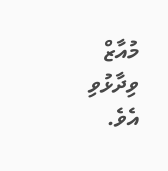މުއާޒް ވިދާޅުވި އެވެ.